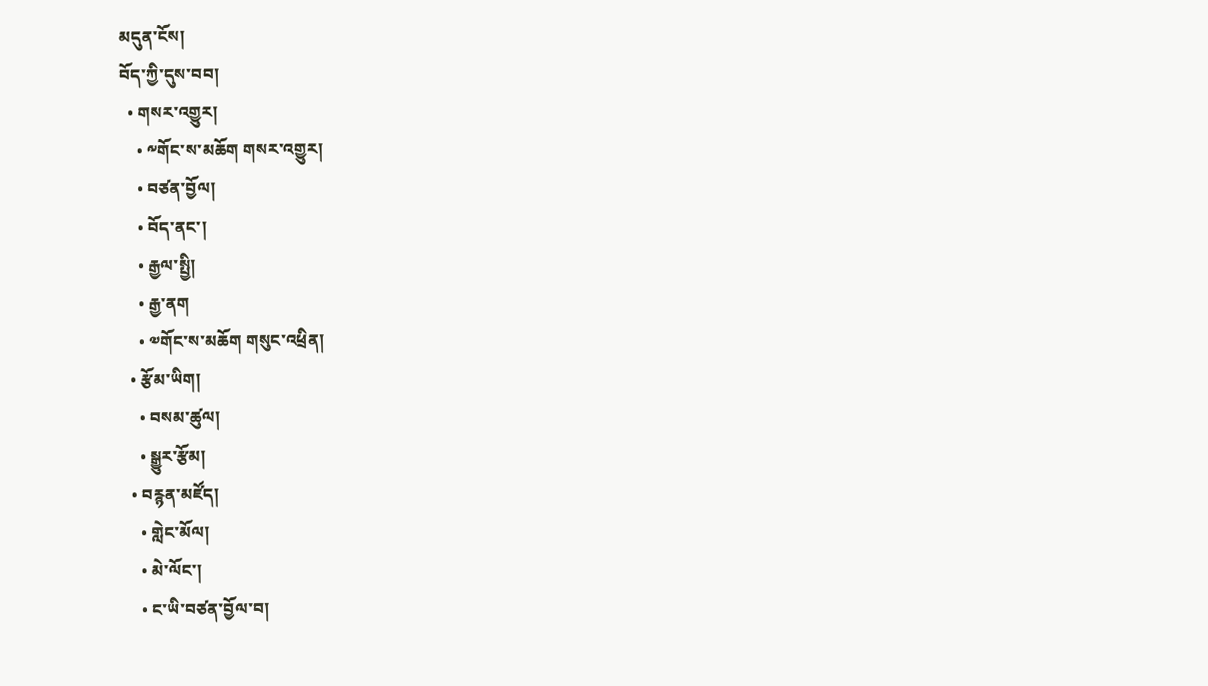མདུན་ངོས།
བོད་ཀྱི་དུས་བབ།
  • གསར་འགྱུར།
    • ༸གོང་ས་མཆོག གསར་འགྱུར།
    • བཙན་བྱོལ།
    • བོད་ནང་།
    • རྒྱལ་སྤྱི།
    • རྒྱ་ནག
    • ༧གོང་ས་མཆོག གསུང་འཕྲིན།
  • རྩོམ་ཡིག།
    • བསམ་ཚུལ།
    • སྒྱུར་རྩོམ།
  • བརྙན་མཛོད།
    • གླེང་མོལ།
    • མེ་ལོང་།
    • ང་ཡི་བཙན་བྱོལ་བ།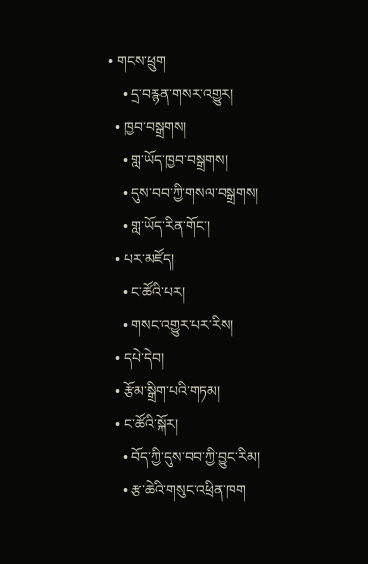• གངས་ཕྲུག
    • དྲ་བརྙན་གསར་འགྱུར།
  • ཁྱབ་བསྒྲགས།
    • གླ་ཡོད་ཁྱབ་བསྒྲགས།
    • དུས་བབ་ཀྱི་གསལ་བསྒྲགས།
    • གླ་ཡོད་རིན་གོང་།
  • པར་མཛོད།
    • ང་ཚོའི་པར།
    • གསང་འགྱུར་པར་རིས།
  • དཔེ་དེབ།
  • རྩོམ་སྒྲིག་པའི་གཏམ།
  • ང་ཚོའི་སྐོར།
    • བོད་ཀྱི་དུས་བབ་ཀྱི་བྱུང་རིམ།
    • རྩ་ཆེའི་གསུང་འཕྲིན་ཁག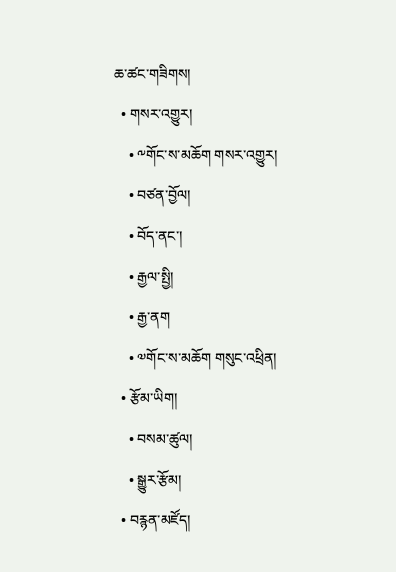ཆ་ཚང་གཟིགས།
  • གསར་འགྱུར།
    • ༸གོང་ས་མཆོག གསར་འགྱུར།
    • བཙན་བྱོལ།
    • བོད་ནང་།
    • རྒྱལ་སྤྱི།
    • རྒྱ་ནག
    • ༧གོང་ས་མཆོག གསུང་འཕྲིན།
  • རྩོམ་ཡིག།
    • བསམ་ཚུལ།
    • སྒྱུར་རྩོམ།
  • བརྙན་མཛོད།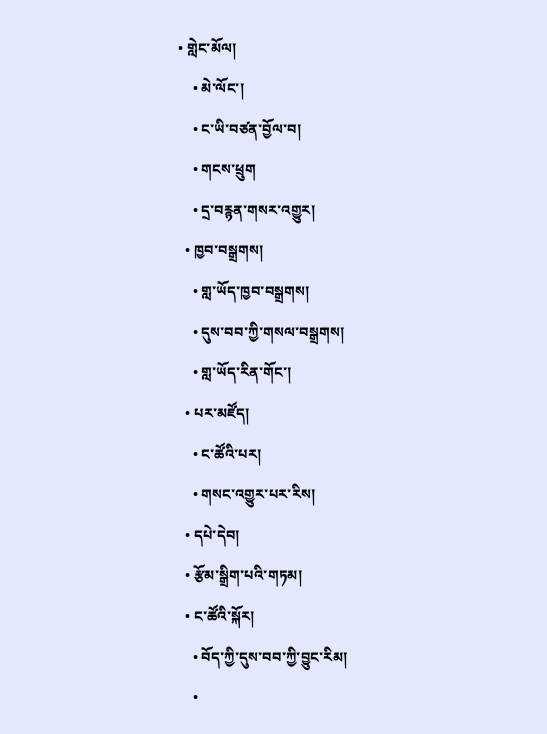• གླེང་མོལ།
    • མེ་ལོང་།
    • ང་ཡི་བཙན་བྱོལ་བ།
    • གངས་ཕྲུག
    • དྲ་བརྙན་གསར་འགྱུར།
  • ཁྱབ་བསྒྲགས།
    • གླ་ཡོད་ཁྱབ་བསྒྲགས།
    • དུས་བབ་ཀྱི་གསལ་བསྒྲགས།
    • གླ་ཡོད་རིན་གོང་།
  • པར་མཛོད།
    • ང་ཚོའི་པར།
    • གསང་འགྱུར་པར་རིས།
  • དཔེ་དེབ།
  • རྩོམ་སྒྲིག་པའི་གཏམ།
  • ང་ཚོའི་སྐོར།
    • བོད་ཀྱི་དུས་བབ་ཀྱི་བྱུང་རིམ།
    •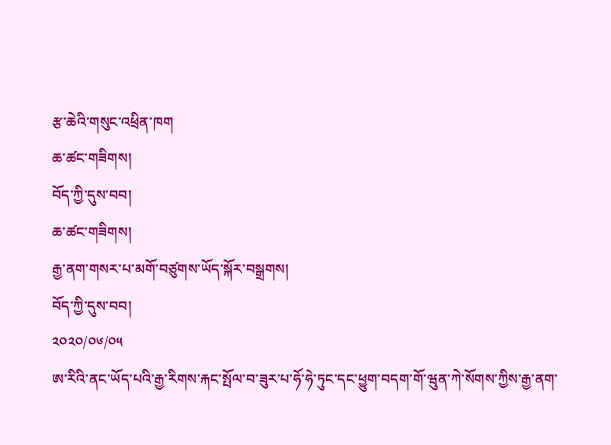རྩ་ཆེའི་གསུང་འཕྲིན་ཁག
ཆ་ཚང་གཟིགས།
བོད་ཀྱི་དུས་བབ།
ཆ་ཚང་གཟིགས།
རྒྱ་ནག་གསར་པ་མགོ་བཙུགས་ཡོད་སྐོར་བསྒྲགས།
བོད་ཀྱི་དུས་བབ།
༢༠༢༠/༠༦/༠༥
ཨ་རིའི་ནང་ཡོད་པའི་རྒྱ་རིགས་རྐང་སྤོལ་བ་ཟུར་པ་ཧོ་ཧེ་ཏུང་དང་ཕྱུག་བདག་གོ་ཝུན་ཀེ་སོགས་ཀྱིས་རྒྱ་ནག་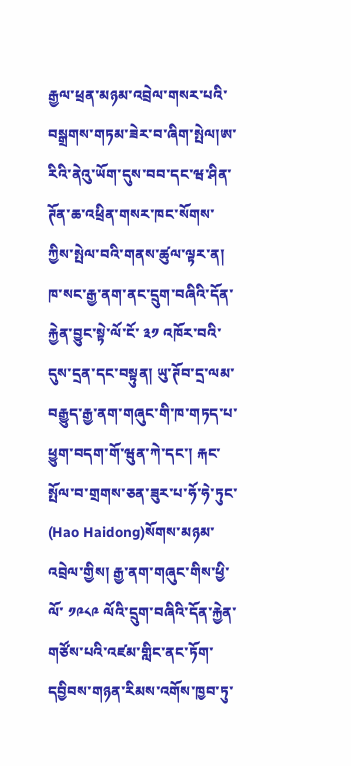རྒྱལ་ཕྲན་མཉམ་འབྲེལ་གསར་པའི་བསྒྲགས་གཏམ་ཟེར་བ་ཞིག་སྤེལ།ཨ་རིའི་ནེའུ་ཡོག་དུས་བབ་དང་ཝ་ཤིན་ཊོན་ཆ་འཕྲིན་གསར་ཁང་སོགས་ཀྱིས་སྤེལ་བའི་གནས་ཚུལ་ལྟར་ན། ཁ་སང་རྒྱ་ནག་ནང་དྲུག་བཞིའི་དོན་རྐྱེན་བྱུང་སྟེ་ལོ་ངོ་ ༣༡ འཁོར་བའི་དུས་དྲན་དང་བསྟུན། ཡུ་ཊོབ་དྲ་ལམ་བརྒྱུད་རྒྱ་ནག་གཞུང་གི་ཁ་གཏད་པ་ཕྱུག་བདག་གོ་ཝུན་ཀེ་དང་། རྐང་སྤོལ་བ་གྲགས་ཅན་ཟུར་པ་ཧོ་ཧེ་ཏུང་ (Hao Haidong)སོགས་མཉམ་འབྲེལ་གྱིས། རྒྱ་ནག་གཞུང་གིས་ཕྱི་ལོ་ ༡༩༨༩ ལོའི་དྲུག་བཞིའི་དོན་རྐྱེན་གཙོས་པའི་འཛམ་གླིང་ནང་ཏོག་དབྱིབས་གཉན་རིམས་འགོས་ཁྱབ་ཏུ་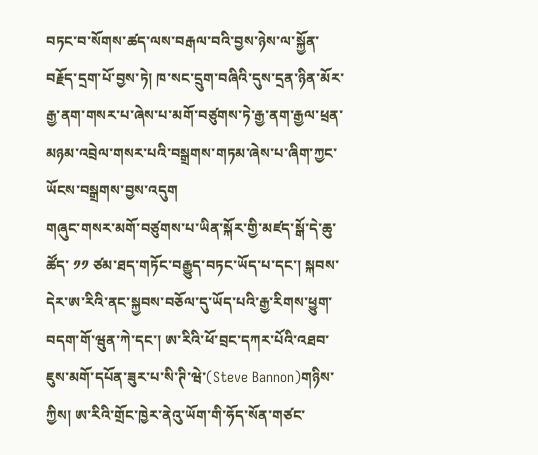བཏང་བ་སོགས་ཚད་ལས་བརྒལ་བའི་བྱས་ཉེས་ལ་སྐྱོན་བརྗོད་དྲག་པོ་བྱས་ཏེ། ཁ་སང་དྲུག་བཞིའི་དུས་དྲན་ཉིན་མོར་རྒྱ་ནག་གསར་པ་ཞེས་པ་མགོ་བཙུགས་ཏེ་རྒྱ་ནག་རྒྱལ་ཕྲན་མཉམ་འབྲེལ་གསར་པའི་བསྒྲགས་གཏམ་ཞེས་པ་ཞིག་ཀྱང་ཡོངས་བསྒྲགས་བྱས་འདུག
གཞུང་གསར་མགོ་བཙུགས་པ་ཡིན་སྐོར་གྱི་མཛད་སྒོ་དེ་ཆུ་ཚོད་ ༡༡ ཙམ་ཐད་གཏོང་བརྒྱུད་བཏང་ཡོད་པ་དང་། སྐབས་དེར་ཨ་རིའི་ནང་སྐྱབས་བཅོལ་དུ་ཡོད་པའི་རྒྱ་རིགས་ཕྱུག་བདག་གོ་ཝུན་ཀེ་དང་། ཨ་རིའི་ཕོ་བྲང་དཀར་པོའི་འཐབ་ཇུས་མགོ་དཔོན་ཟུར་པ་སི་ཊི་ཝེ་(Steve Bannon)གཉིས་ཀྱིས། ཨ་རིའི་གྲོང་ཁྱེར་ནེའུ་ཡོག་གི་ཧོད་སོན་གཙང་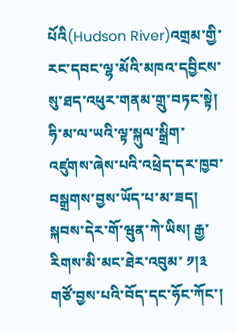པོའི(Hudson River)འགྲམ་གྱི་རང་དབང་ལྷ་མོའི་མཁའ་དབྱིངས་སུ་ཐད་འཕུར་གནམ་གྲུ་བཏང་སྟེ། ཧི་མ་ལ་ཡའི་ལྟ་སྐུལ་སྒྲིག་འཛུགས་ཞེས་པའི་འཕྲེད་དར་ཁྱབ་བསྒྲགས་བྱས་ཡོད་པ་མ་ཟད། སྐབས་དེར་གོ་ཝུན་ཀེ་ཡིས། རྒྱ་རིགས་མི་མང་ཐེར་འབུམ་ ༡།༣ གཙོ་བྱས་པའི་བོད་དང་ཧོང་ཀོང་།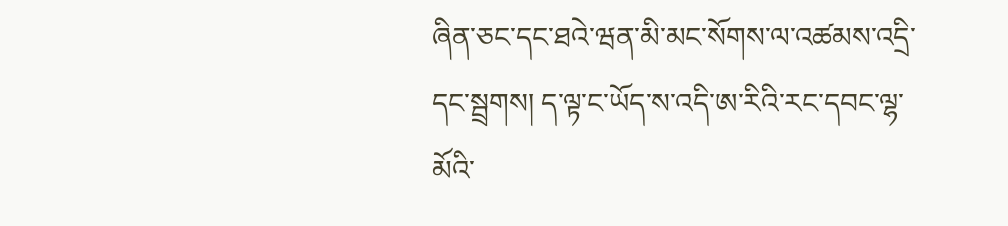ཞིན་ཅང་དང་ཐའེ་ཝན་མི་མང་སོགས་ལ་འཚམས་འདྲི་དང་སྦྲགས། ད་ལྟ་ང་ཡོད་ས་འདི་ཨ་རིའི་རང་དབང་ལྷ་མོའི་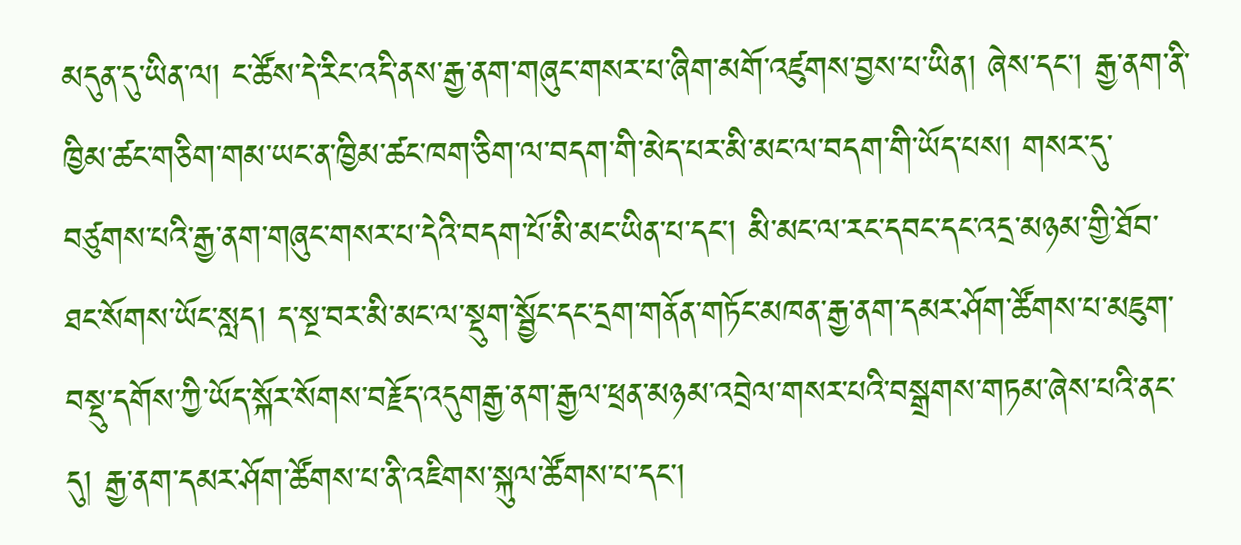མདུན་དུ་ཡིན་ལ། ང་ཚོས་དེ་རིང་འདི་ནས་རྒྱ་ནག་གཞུང་གསར་པ་ཞིག་མགོ་འཛུགས་བྱས་པ་ཡིན། ཞེས་དང་། རྒྱ་ནག་ནི་ཁྱིམ་ཚང་གཅིག་གམ་ཡང་ན་ཁྱིམ་ཚང་ཁག་ཅིག་ལ་བདག་གི་མེད་པར་མི་མང་ལ་བདག་གི་ཡོད་པས། གསར་དུ་བཙུགས་པའི་རྒྱ་ནག་གཞུང་གསར་པ་དེའི་བདག་པོ་མི་མང་ཡིན་པ་དང་། མི་མང་ལ་རང་དབང་དང་འདྲ་མཉམ་གྱི་ཐོབ་ཐང་སོགས་ཡོང་སླད། ད་སྔ་བར་མི་མང་ལ་སྡུག་སྦྱོང་དང་དྲག་གནོན་གཏོང་མཁན་རྒྱ་ནག་དམར་ཤོག་ཚོགས་པ་མཇུག་བསྡུ་དགོས་ཀྱི་ཡོད་སྐོར་སོགས་བརྗོད་འདུགརྒྱ་ནག་རྒྱལ་ཕྲན་མཉམ་འབྲེལ་གསར་པའི་བསྒྲགས་གཏམ་ཞེས་པའི་ནང་དུ། རྒྱ་ནག་དམར་ཤོག་ཚོགས་པ་ནི་འཇིགས་སྐུལ་ཚོགས་པ་དང་།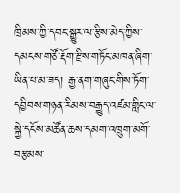ཁྲིམས་ཀྱི་དབང་སྒྱུར་ལ་རྩིས་མེད་ཀྱིས་དམངས་གཙོ་རྡོག་རྫིས་གཏོང་མཁན་ཞིག་ཡིན་པ་མ་ཟད། རྒྱ་ནག་གཞུང་གིས་ཏོག་དབྱིབས་གཉན་རིམས་བརྒྱུད་འཛམ་གླིང་ལ་སྐྱེ་དངོས་མཚོན་ཆས་དམག་འཁྲུག་མགོ་བརྩམས་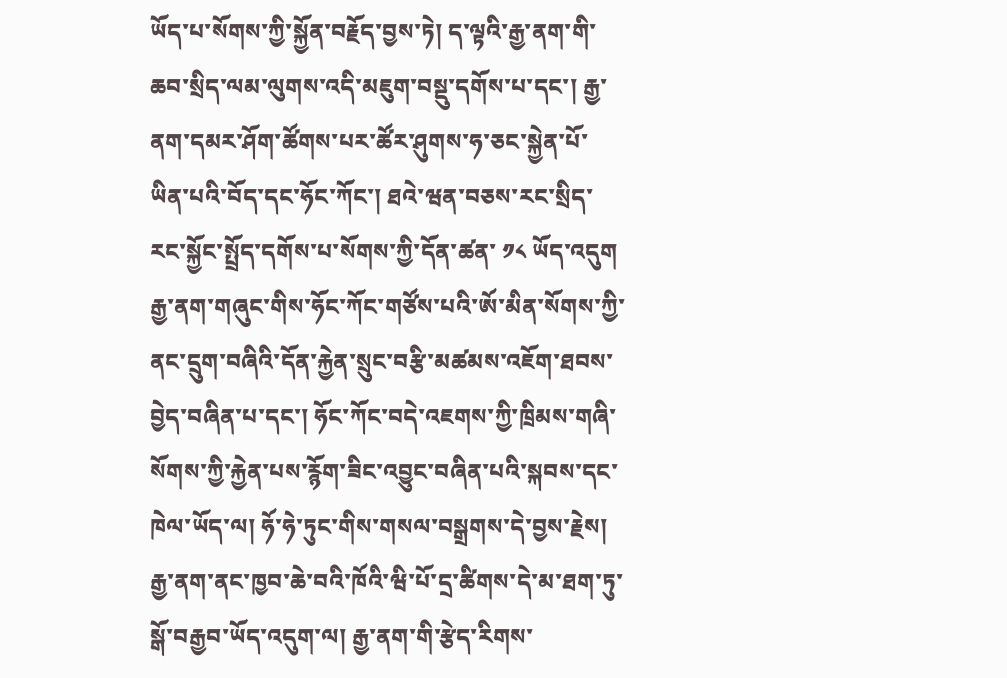ཡོད་པ་སོགས་ཀྱི་སྐྱོན་བརྗོད་བྱས་ཏེ། ད་ལྟའི་རྒྱ་ནག་གི་ཆབ་སྲིད་ལམ་ལུགས་འདི་མཇུག་བསྡུ་དགོས་པ་དང་། རྒྱ་ནག་དམར་ཤོག་ཚོགས་པར་ཚོར་ཤུགས་ཧ་ཅང་སྐྱེན་པོ་ཡིན་པའི་བོད་དང་ཧོང་ཀོང་། ཐའེ་ཝན་བཅས་རང་སྲིད་རང་སྐྱོང་སྤྲོད་དགོས་པ་སོགས་ཀྱི་དོན་ཚན་ ༡༨ ཡོད་འདུག
རྒྱ་ནག་གཞུང་གིས་ཧོང་ཀོང་གཙོས་པའི་ཨོ་མིན་སོགས་ཀྱི་ནང་དྲུག་བཞིའི་དོན་རྐྱེན་སྲུང་བརྩི་མཚམས་འཇོག་ཐབས་བྱེད་བཞིན་པ་དང་། ཧོང་ཀོང་བདེ་འཇགས་ཀྱི་ཁྲིམས་གཞི་སོགས་ཀྱི་རྐྱེན་པས་རྙོག་ཟིང་འབྱུང་བཞིན་པའི་སྐབས་དང་ཁེལ་ཡོད་ལ། ཧོ་ཧེ་ཏུང་གིས་གསལ་བསྒྲགས་དེ་བྱས་རྗེས། རྒྱ་ནག་ནང་ཁྱབ་ཆེ་བའི་ཁོའི་ཝི་པོ་དྲ་ཚིགས་དེ་མ་ཐག་ཏུ་སྒོ་བརྒྱབ་ཡོད་འདུག་ལ། རྒྱ་ནག་གི་རྩེད་རིགས་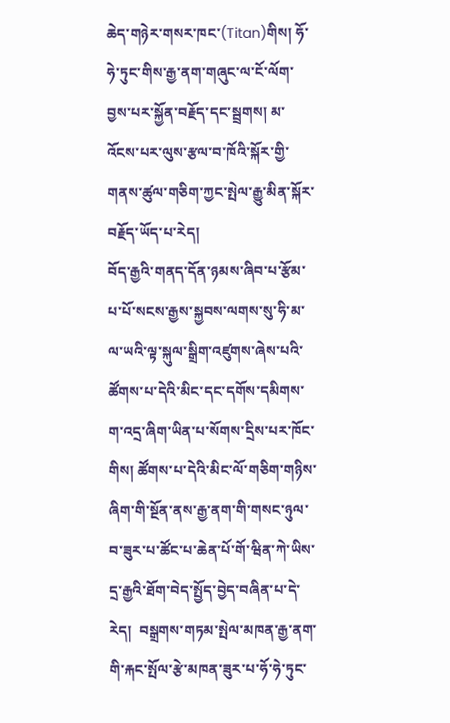ཆེད་གཉེར་གསར་ཁང་(Titan)གིས། ཧོ་ཧེ་ཏུང་གིས་རྒྱ་ནག་གཞུང་ལ་ངོ་ལོག་བྱས་པར་སྐྱོན་བརྗོད་དང་སྦྲགས། མ་འོངས་པར་ལུས་རྩལ་བ་ཁོའི་སྐོར་གྱི་གནས་ཚུལ་གཅིག་ཀྱང་སྤེལ་རྒྱུ་མིན་སྐོར་བརྗོད་ཡོད་པ་རེད།
བོད་རྒྱའི་གནད་དོན་ཉམས་ཞིབ་པ་རྩོམ་པ་པོ་སངས་རྒྱས་སྐྱབས་ལགས་སུ་ཧི་མ་ལ་ཡའི་ལྟ་སྐུལ་སྒྲིག་འཛུགས་ཞེས་པའི་ཚོགས་པ་དེའི་མིང་དང་དགོས་དམིགས་ག་འདྲ་ཞིག་ཡིན་པ་སོགས་དྲིས་པར་ཁོང་གིས། ཚོགས་པ་དེའི་མིང་ལོ་གཅིག་གཉིས་ཞིག་གི་སྔོན་ནས་རྒྱ་ནག་གི་གསང་ཉུལ་བ་ཟུར་པ་ཚོང་པ་ཆེན་པོ་གོ་ཝིན་ཀེ་ཡིས་དྲ་རྒྱའི་ཐོག་བེད་སྤྱོད་བྱེད་བཞིན་པ་དེ་རེད།  བསྒྲགས་གཏམ་སྤེལ་མཁན་རྒྱ་ནག་གི་རྐང་སྤོལ་རྩེ་མཁན་ཟུར་པ་ཧོ་ཧེ་ཏུང་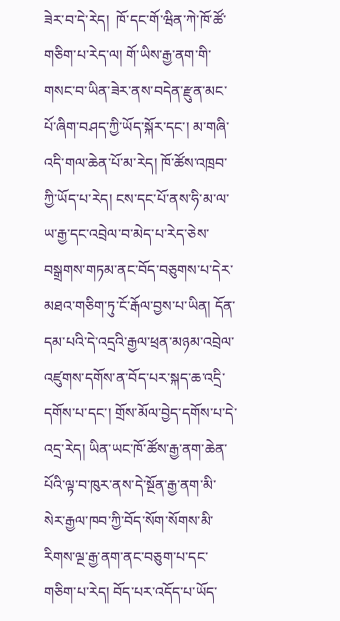ཟེར་བ་དེ་རེད།  ཁོ་དང་གོ་ཝིན་ཀེ་ཁོ་ཚོ་གཅིག་པ་རེད་ལ། གོ་ཡིས་རྒྱ་ནག་གི་གསང་བ་ཡིན་ཟེར་ནས་བདེན་རྫུན་མང་པོ་ཞིག་བཤད་ཀྱི་ཡོད་སྐོར་དང་། མ་གཞི་འདི་གལ་ཆེན་པོ་མ་རེད། ཁོ་ཚོས་འཁྲབ་ཀྱི་ཡོད་པ་རེད། ངས་དང་པོ་ནས་ཧི་མ་ལ་ཡ་རྒྱ་དང་འབྲེལ་བ་མེད་པ་རེད་ཅེས་བསྒྲགས་གཏམ་ནང་བོད་བཅུགས་པ་དེར་མཐའ་གཅིག་ཏུ་ངོ་རྒོལ་བྱས་པ་ཡིན། དོན་དམ་པའི་དེ་འདྲའི་རྒྱལ་ཕྲན་མཉམ་འབྲེལ་འཛུགས་དགོས་ན་བོད་པར་སྐད་ཆ་འདྲི་དགོས་པ་དང་། གྲོས་མོལ་བྱེད་དགོས་པ་དེ་འདྲ་རེད། ཡིན་ཡང་ཁོ་ཚོས་རྒྱ་ནག་ཆེན་པོའི་ལྟ་བ་ཁུར་ནས་དེ་སྔོན་རྒྱ་ནག་མི་སེར་རྒྱལ་ཁབ་ཀྱི་བོད་སོག་སོགས་མི་རིགས་ལྔ་རྒྱ་ནག་ནང་བཅུག་པ་དང་གཅིག་པ་རེད། བོད་པར་འདོད་པ་ཡོད་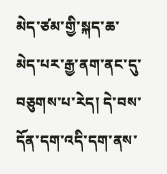མེད་ཙམ་གྱི་སྐད་ཆ་མེད་པར་རྒྱ་ནག་ནང་དུ་བཅུགས་པ་རེད། དེ་བས་དོན་དག་འདི་དག་ནས་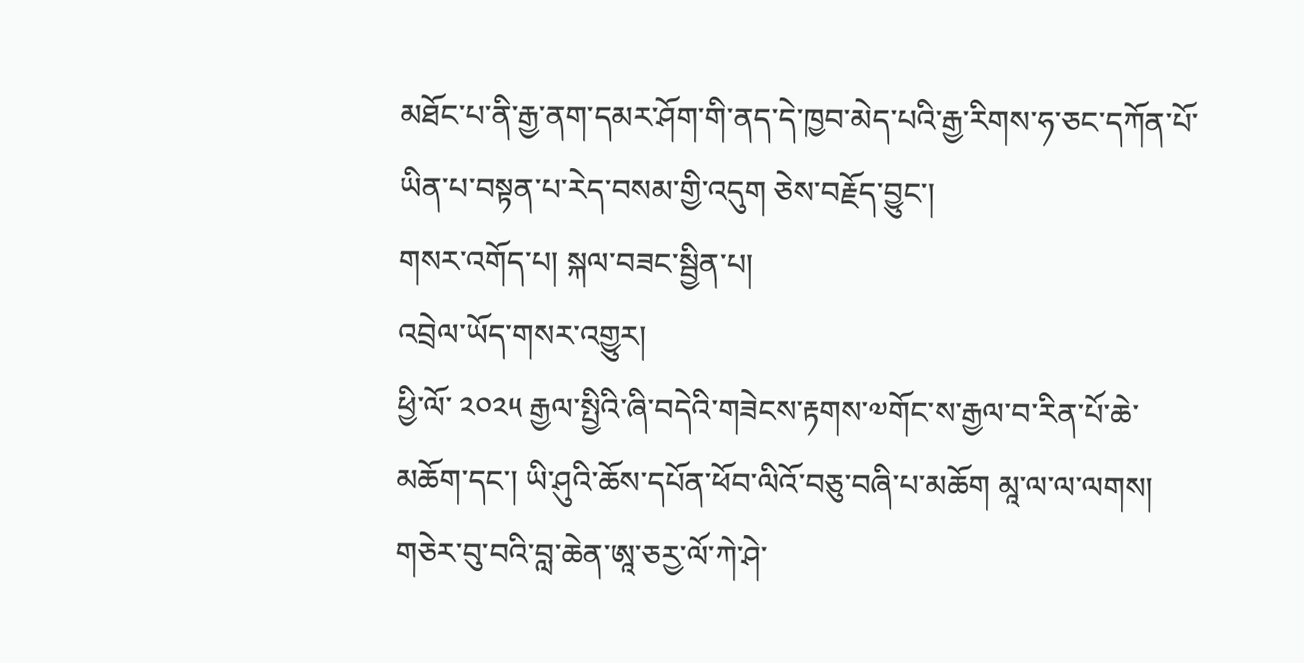མཐོང་པ་ནི་རྒྱ་ནག་དམར་ཤོག་གི་ནད་དེ་ཁྱབ་མེད་པའི་རྒྱ་རིགས་ཧ་ཅང་དཀོན་པོ་ཡིན་པ་བསྟན་པ་རེད་བསམ་གྱི་འདུག ཅེས་བརྗོད་བྱུང་།
གསར་འགོད་པ། སྐལ་བཟང་སྦྱིན་པ།
འབྲེལ་ཡོད་གསར་འགྱུར།
ཕྱི་ལོ་ ༢༠༢༥ རྒྱལ་སྤྱིའི་ཞི་བདེའི་གཟེངས་རྟགས་༧གོང་ས་རྒྱལ་བ་རིན་པོ་ཆེ་མཆོག་དང་། ཡི་ཤུའི་ཆོས་དཔོན་ཕོབ་ལིའོ་བཅུ་བཞི་པ་མཆོག མཱ་ལ་ལ་ལགས། གཅེར་བུ་བའི་བླ་ཆེན་ཨཱ་ཅརྱ་ལོ་ཀེ་ཤེ་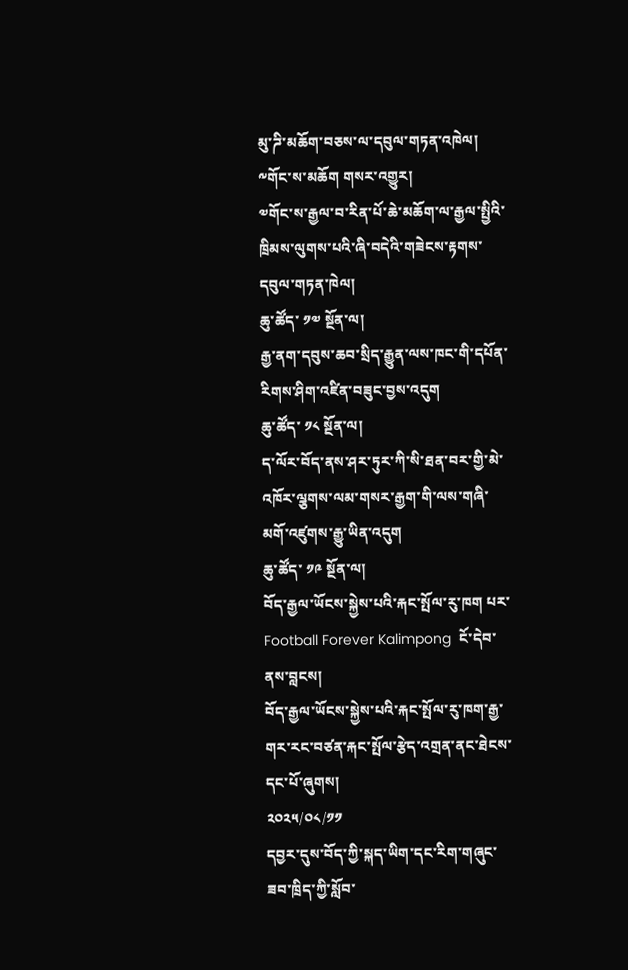མུ་ཌི་མཆོག་བཅས་ལ་དབུལ་གཏན་འཁེལ།
༸གོང་ས་མཆོག གསར་འགྱུར།
༧གོང་ས་རྒྱལ་བ་རིན་པོ་ཆེ་མཆོག་ལ་རྒྱལ་སྤྱིའི་ཁྲིམས་ལུགས་པའི་ཞི་བདེའི་གཟེངས་རྟགས་དབུལ་གཏན་ཁེལ།
ཆུ་ཚོད་ ༡༧ སྔོན་ལ།
རྒྱ་ནག་དབུས་ཆབ་སྲིད་རྒྱུན་ལས་ཁང་གི་དཔོན་རིགས་ཤིག་འཛིན་བཟུང་བྱས་འདུག
ཆུ་ཚོད་ ༡༨ སྔོན་ལ།
ད་ལོར་བོད་ནས་ཤར་ཏུར་ཀི་སི་ཐན་བར་གྱི་མེ་འཁོར་ལྕགས་ལམ་གསར་རྒྱག་གི་ལས་གཞི་མགོ་འཛུགས་རྒྱུ་ཡིན་འདུག
ཆུ་ཚོད་ ༡༩ སྔོན་ལ།
བོད་རྒྱལ་ཡོངས་སྐྱེས་པའི་རྐང་སྤོལ་རུ་ཁག པར་ Football Forever Kalimpong  ངོ་དེབ་ནས་བླངས།
བོད་རྒྱལ་ཡོངས་སྐྱེས་པའི་རྐང་སྤོལ་རུ་ཁག་རྒྱ་གར་རང་བཙན་རྐང་སྤོལ་རྩེད་འགྲན་ནང་ཐེངས་དང་པོ་ཞུགས།
༢༠༢༥/༠༨/༡༡
དབྱར་དུས་བོད་ཀྱི་སྐད་ཡིག་དང་རིག་གཞུང་ཟབ་ཁྲིད་ཀྱི་སློབ་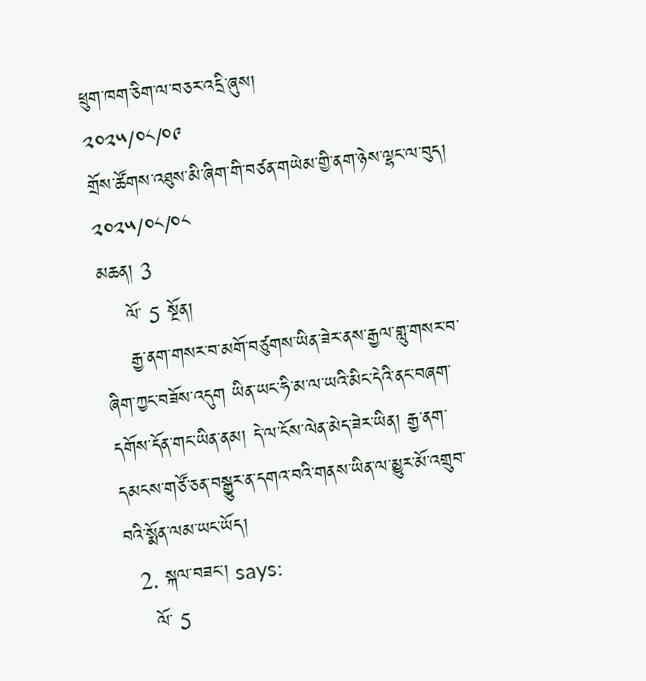ཕྲུག་ཁག་ཅིག་ལ་བཅར་འདྲི་ཞུས།
༢༠༢༥/༠༨/༠༩
གྲོས་ཚོགས་འཐུས་མི་ཞིག་གི་བཙན་གཡེམ་གྱི་ནག་ཉེས་ལྷང་ལ་བུད།
༢༠༢༥/༠༨/༠༨
མཆན། 3
    ལོ་ 5 སྔོན།
    རྒྱ་ནག་གསར་བ་མགོ་བཙུགས་ཡིན་ཟེར་ནས་རྒྱལ་གླུ་གསར་བ་ཞིག་ཀྱང་བཟོས་འདུག ཡིན་ཡང་ཧི་མ་ལ་ཡའི་མིང་དེའི་ནང་བཞག་དགོས་དོན་གང་ཡིན་ནམ། དེ་ལ་ངོས་ལེན་མེད་ཟེར་ཡིན། རྒྱ་ནག་དམངས་གཙོ་ཅན་བསྒྱུར་ན་དགའ་བའི་གནས་ཡིན་ལ་མྱུར་མོ་འགྲུབ་བའི་སྨོན་ལམ་ཡང་ཡོད།
  2. སྐལ་བཟང་། says:
    ལོ་ 5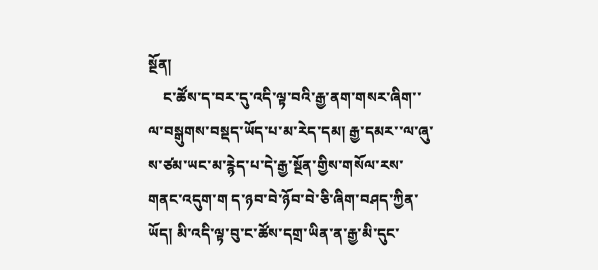སྔོན།
    ང་ཚོས་ད་བར་དུ་འདི་ལྟ་བའི་རྒྱ་ནག་གསར་ཞིག་་ལ་བསྒུགས་བསྡད་ཡོད་པ་མ་རེད་དམ། རྒྱ་དམར་་ལ་ཞུ་ས་ཙམ་ཡང་མ་རྙེད་པ་དེ་རྒྱ་སྔོན་གྱིས་གསོལ་རས་གནང་འདུག་ག ད་ཉབ་བེ་ཉོབ་བེ་ཅི་ཞིག་བཤད་ཀྱིན་ཡོད། མི་འདི་ལྟ་བུ་ང་ཚོས་དགྲ་ཡིན་ན་རྒྱ་མི་དུང་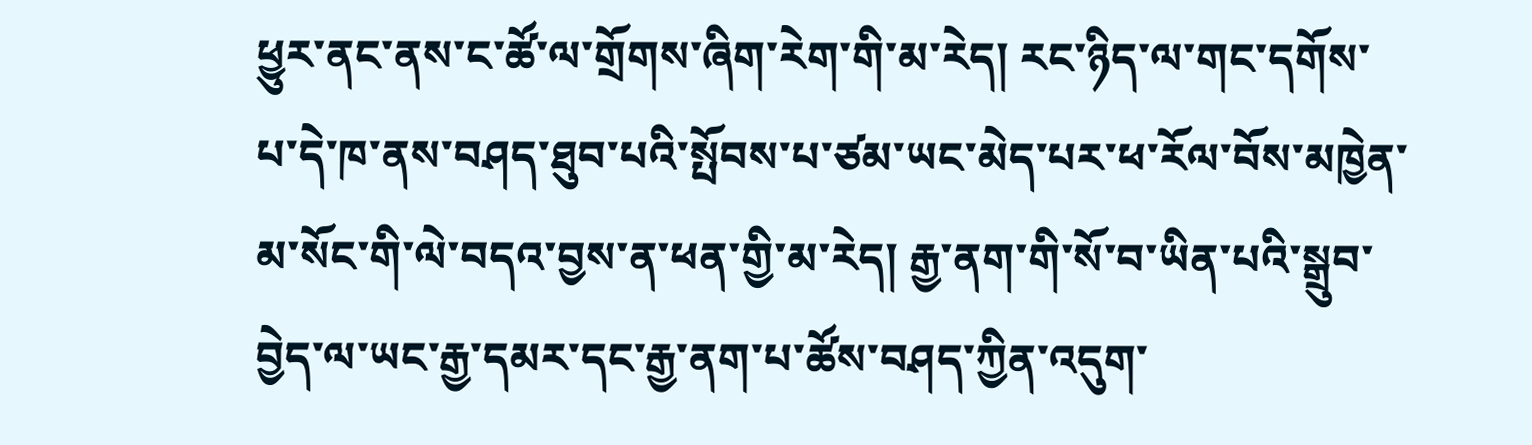ཕྱུར་ནང་ནས་ང་ཚོ་ལ་གྲོགས་ཞིག་རེག་གི་མ་རེད། རང་ཉིད་ལ་གང་དགོས་པ་དེ་ཁ་ནས་བཤད་ཐུབ་པའི་སྤོབས་པ་ཙམ་ཡང་མེད་པར་ཕ་རོལ་བོས་མཁྱེན་མ་སོང་གི་ལེ་བདའ་བྱས་ན་ཕན་གྱི་མ་རེད། རྒྱ་ནག་གི་སོ་བ་ཡིན་པའི་སྒྲུབ་བྱེད་ལ་ཡང་རྒྱ་དམར་དང་རྒྱ་ནག་པ་ཚོས་བཤད་ཀྱིན་འདུག་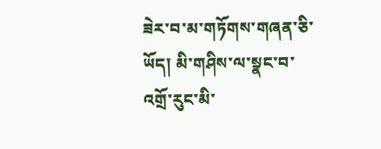ཟེར་བ་མ་གཏོགས་གཞན་ཅི་ཡོད། མི་གཤིས་ལ་སྣང་བ་འགྲོ་རུང་མི་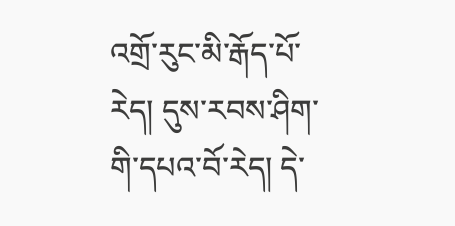འགྲོ་རུང་མི་རྒོད་པོ་རེད། དུས་རབས་ཤིག་གི་དཔའ་བོ་རེད། དེ་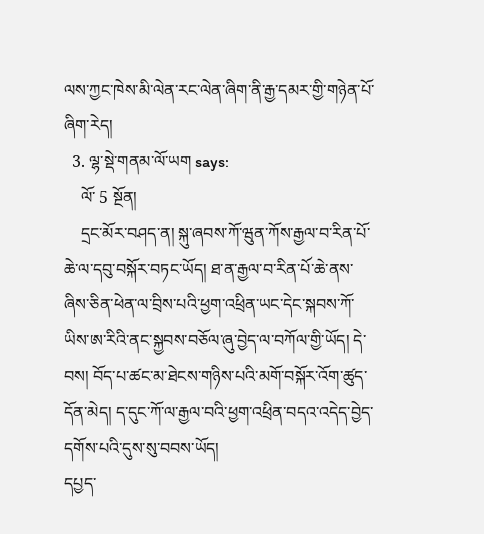ལས་ཀྱང་ཁེས་མི་ལེན་རང་ལེན་ཞིག་ནི་རྒྱ་དམར་གྱི་གཉེན་པོ་ཞིག་རེད།
  3. ལྷ་སྡེ་གནམ་ལོ་ཡག says:
    ལོ་ 5 སྔོན།
    དྲང་མོར་བཤད་ན། སྐུ་ཞབས་ཀོ་ཝུན་ཀོས་རྒྱལ་བ་རིན་པོ་ཆེ་ལ་དབུ་བསྐོར་བཏང་ཡོད། ཐ་ན་རྒྱལ་བ་རིན་པོ་ཆེ་ནས་ཞིས་ཅིན་ཕེན་ལ་བྲིས་པའི་ཕྱག་འཕྲིན་ཡང་དེང་སྐབས་ཀོ་ཡིས་ཨ་རིའི་ནང་སྐྱབས་བཅོལ་ཞུ་བྱེད་ལ་བཀོལ་གྱི་ཡོད། དེ་བས། བོད་པ་ཚང་མ་ཐེངས་གཉིས་པའི་མགོ་བསྐོར་འོག་ཚུད་དོན་མེད། ད་དུང་ཀོ་ལ་རྒྱལ་བའི་ཕྱག་འཕྲིན་བདའ་འདེད་བྱེད་དགོས་པའི་དུས་སུ་བབས་ཡོད།
དཔྱད་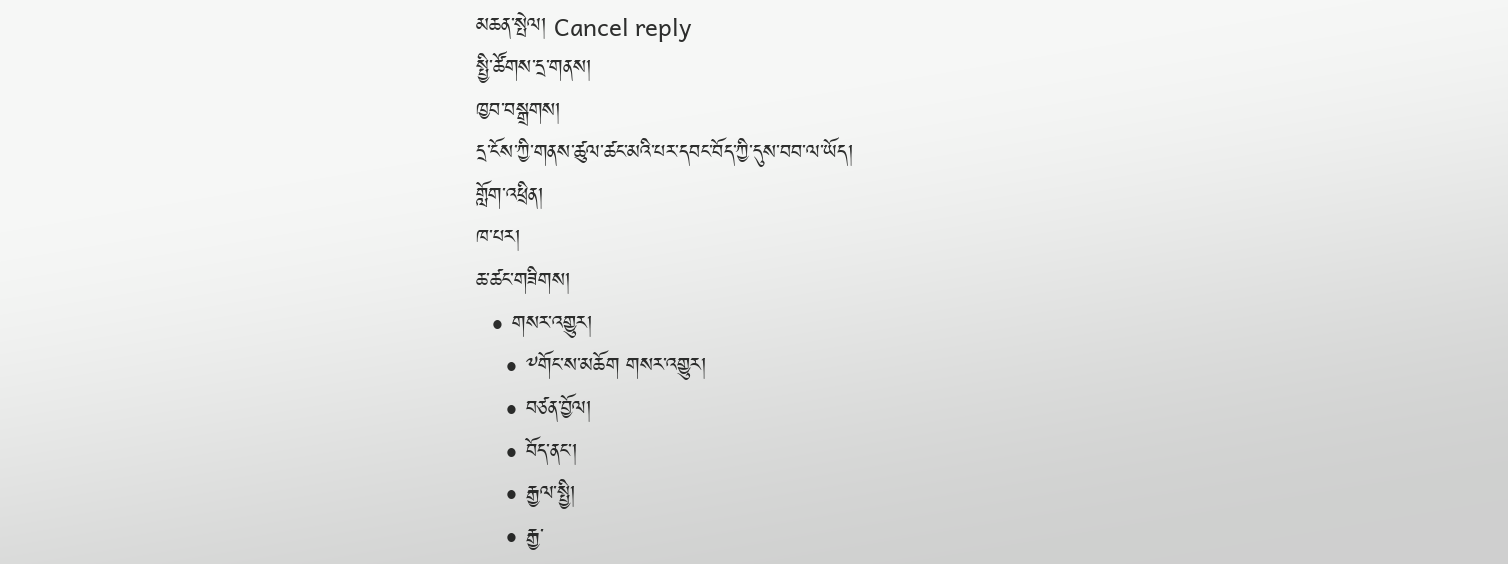མཆན་སྤེལ། Cancel reply
སྤྱི་ཚོགས་དྲ་གནས།
ཁྱབ་བསྒྲགས།
དྲ་ངོས་ཀྱི་གནས་ཚུལ་ཚང་མའི་པར་དབང་བོད་ཀྱི་དུས་བབ་ལ་ཡོད།
གློག་འཕྲིན།
ཁ་པར།
ཆ་ཚང་གཟིགས།
  • གསར་འགྱུར།
    • ༸གོང་ས་མཆོག གསར་འགྱུར།
    • བཙན་བྱོལ།
    • བོད་ནང་།
    • རྒྱལ་སྤྱི།
    • རྒྱ་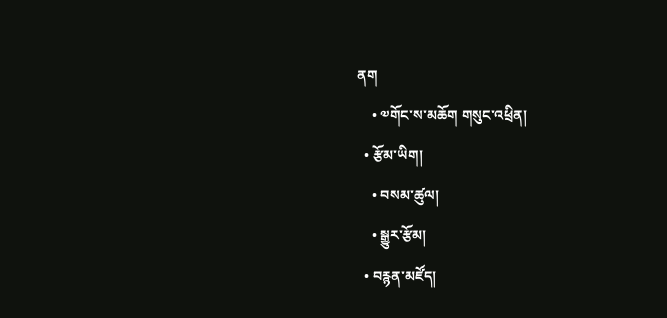ནག
    • ༧གོང་ས་མཆོག གསུང་འཕྲིན།
  • རྩོམ་ཡིག།
    • བསམ་ཚུལ།
    • སྒྱུར་རྩོམ།
  • བརྙན་མཛོད།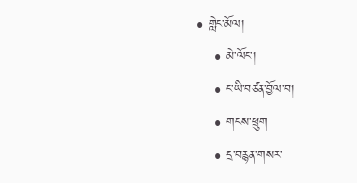• གླེང་མོལ།
    • མེ་ལོང་།
    • ང་ཡི་བཙན་བྱོལ་བ།
    • གངས་ཕྲུག
    • དྲ་བརྙན་གསར་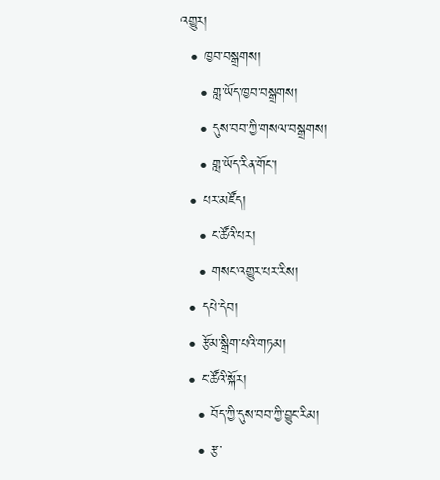འགྱུར།
  • ཁྱབ་བསྒྲགས།
    • གླ་ཡོད་ཁྱབ་བསྒྲགས།
    • དུས་བབ་ཀྱི་གསལ་བསྒྲགས།
    • གླ་ཡོད་རིན་གོང་།
  • པར་མཛོད།
    • ང་ཚོའི་པར།
    • གསང་འགྱུར་པར་རིས།
  • དཔེ་དེབ།
  • རྩོམ་སྒྲིག་པའི་གཏམ།
  • ང་ཚོའི་སྐོར།
    • བོད་ཀྱི་དུས་བབ་ཀྱི་བྱུང་རིམ།
    • རྩ་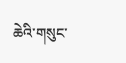ཆེའི་གསུང་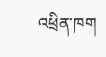འཕྲིན་ཁག